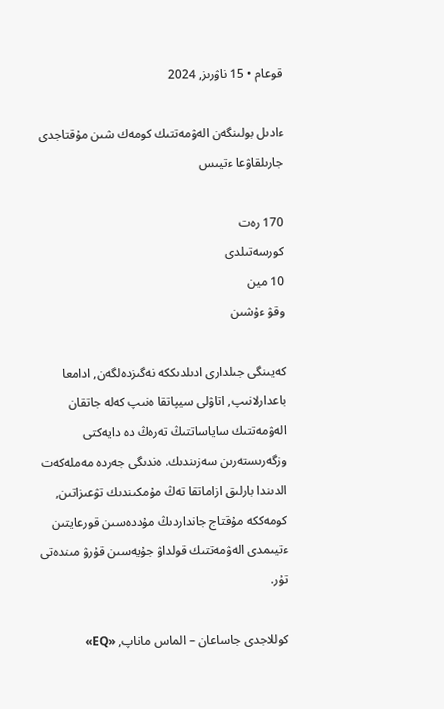قوعام • 15 ناۋرىز, 2024

ءادىل بولىنگەن الەۋمەتتىك كومەك شىن مۇقتاجدى جارىلقاۋعا ءتيىس

170 رەت
كورسەتىلدى
10 مين
وقۋ ءۇشىن

كەيىنگى جىلدارى ادىلدىككە نەگىزدەلگەن, ادامعا باعدارلانىپ, اتاۋلى سيپاتقا ەنىپ كەلە جاتقان الەۋمەتتىك ساياساتتىڭ تەرەڭ دە دايەكتى وزگەرىستەرىن سەزىندىك. ەندىگى جەردە مەملەكەت الدىندا بارلىق ازاماتقا تەڭ مۇمكىندىك تۋعىزاتىن, كومەككە مۇقتاج جانداردىڭ مۇددەسىن قورعايتىن ءتيىمدى الەۋمەتتىك قولداۋ جۇيەسىن قۇرۋ مىندەتى تۇر.

كوللاجدى جاساعان – الماس ماناپ, «EQ»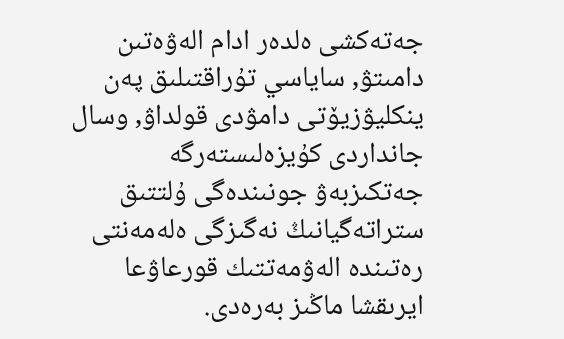جەتەكشى ەلدەر ادام الەۋەتىن دامىتۋ, ساياسي تۇراقتىلىق پەن ينكليۋزيۆتى دامۋدى قولداۋ, وسال جانداردى كۇيزەلىستەرگە جەتكىزبەۋ جونىندەگى ۇلتتىق ستراتەگيانىڭ نەگىزگى ەلەمەنتى رەتىندە الەۋمەتتىك قورعاۋعا ايرىقشا ماڭىز بەرەدى.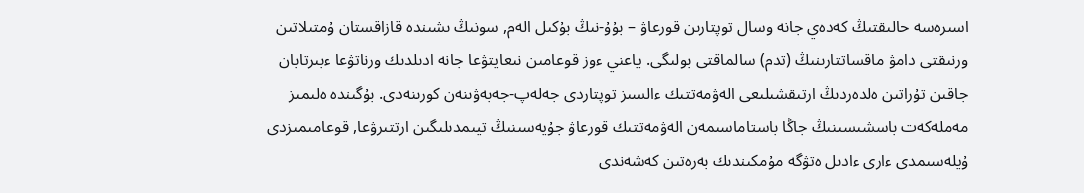اسىرەسە حالىقتىڭ كەدەي جانە وسال توپتارىن قورعاۋ – بۇۇ-نىڭ بۇكىل الەم, سونىڭ ىشىندە قازاقستان ۇمتىلاتىن ورنىقتى دامۋ ماقساتتارىنىڭ (تدم) سالماقتى بولىگى. ياعني ءوز قوعامىن نىعايتۋعا جانە ادىلدىك ورناتۋعا ءبىرتابان جاقىن تۇراتىن ەلدەردىڭ ارتىقشىلىعى الەۋمەتتىك ءالسىز توپتاردى جەلەپ-جەبەۋىنەن كورىنەدى. بۇگىندە ەلىمىز مەملەكەت باسشىسىنىڭ جاڭا باستاماسىمەن الەۋمەتتىك قورعاۋ جۇيەسىنىڭ تيىمدىلىگىن ارتتىرۋعا, قوعامىمىزدى ۇيلەسىمدى ءارى ءادىل ەتۋگە مۇمكىندىك بەرەتىن كەشەندى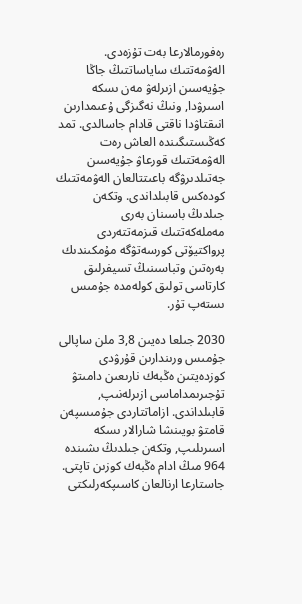رەفورمالارعا بەت تۇزەدى. الەۋمەتتىك ساياساتتىڭ جاڭا جۇيەسىن ازىرلەۋ مەن ىسكە اسىرۋدا, ونىڭ نەگىزگى ۇعىمدارىن انىقتاۋدا ناقتى قادام جاسالدى. تمد كەڭىستىگىندە العاش رەت الەۋمەتتىك قورعاۋ جۇيەسىن جەتىلدىرۋگە باعىتتالعان الەۋمەتتىك كودەكس قابىلداندى. وتكەن جىلدىڭ باسىنان بەرى مەملەكەتتىك قىزمەتتەردى پرواكتيۆتى كورسەتۋگە مۇمكىندىك بەرەتىن وتباسىنىڭ تسيفرلىق كارتاسى تولىق كولەمدە جۇمىس ىستەپ تۇر.

2030 جىلعا دەيىن 3,8 ملن ساپالى جۇمىس ورىندارىن قۇرۋدى كوزدەيتىن ەڭبەك نارىعىن دامىتۋ تۇجىرىمداماسى ازىرلەنىپ, قابىلداندى. ازاماتتاردى جۇمىسپەن قامتۋ بويىنشا شارالار ىسكە اسىرىلىپ, وتكەن جىلدىڭ ىشىندە 964 مىڭ ادام ەڭبەك كوزىن تاپتى. جاستارعا ارنالعان كاسىپكەرلىكتى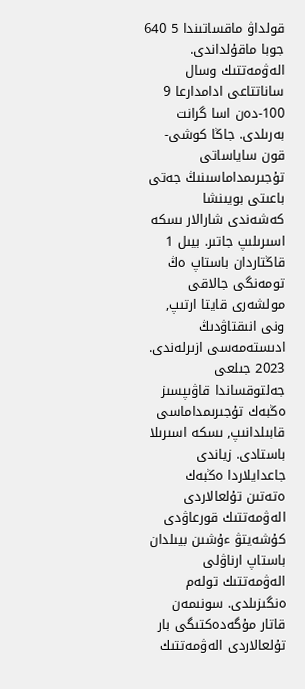قولداۋ ماقساتىندا 5 640 جوبا ماقۇلداندى. الەۋمەتتىك وسال ساناتتاعى ادامدارعا 9 100-دەن اسا گرانت بەرىلدى. جاڭا كوشى-قون ساياساتى تۇجىرىمداماسىنىڭ جەتى باعىتى بويىنشا كەشەندى شارالار ىسكە اسىرىلىپ جاتىر. بيىل 1 قاڭتاردان باستاپ ەڭ تومەنگى جالاقى مولشەرى قايتا ارتىپ, ونى انىقتاۋدىڭ ادىستەمەسى ازىرلەندى. 2023 جىلعى جەلتوقساندا قاۋىپسىز ەڭبەك تۇجىرىمداماسى قابىلدانىپ, ىسكە اسىرىلا باستادى. زياندى جاعدايلاردا ەڭبەك ەتەتىن تۇلعالاردى الەۋمەتتىك قورعاۋدى كۇشەيتۋ ءۇشىن بيىلدان باستاپ ارناۋلى الەۋمەتتىك تولەم ەنگىزىلدى. سونىمەن قاتار مۇگەدەكتىگى بار تۇلعالاردى الەۋمەتتىك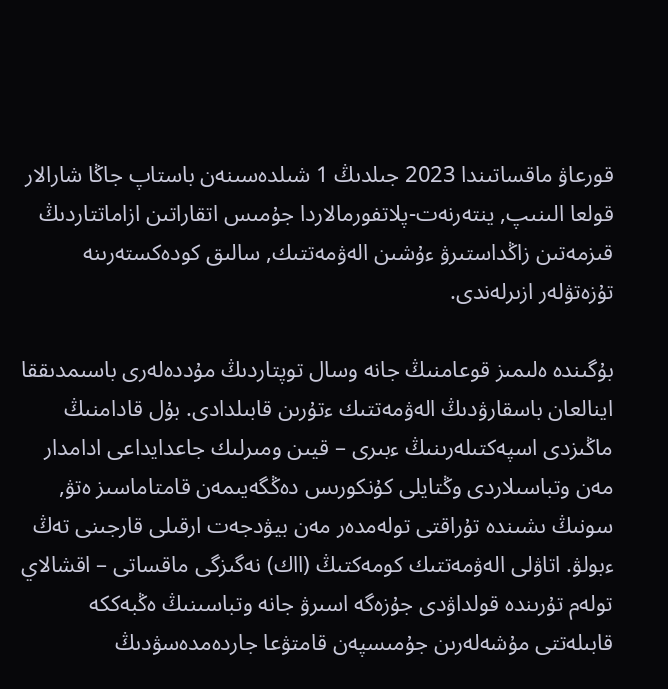قورعاۋ ماقساتىندا 2023 جىلدىڭ 1 شىلدەسىنەن باستاپ جاڭا شارالار قولعا الىنىپ, ينتەرنەت-پلاتفورمالاردا جۇمىس اتقاراتىن ازاماتتاردىڭ قىزمەتىن زاڭداستىرۋ ءۇشىن الەۋمەتتىك, سالىق كودەكستەرىنە تۇزەتۋلەر ازىرلەندى.

بۇگىندە ەلىمىز قوعامنىڭ جانە وسال توپتاردىڭ مۇددەلەرى باسىمدىققا اينالعان باسقارۋدىڭ الەۋمەتتىك ءتۇرىن قابىلدادى. بۇل قادامنىڭ ماڭىزدى اسپەكتىلەرىنىڭ ءبىرى – قيىن ومىرلىك جاعدايداعى ادامدار مەن وتباسىلاردى وڭتايلى كۇنكورىس دەڭگەيىمەن قامتاماسىز ەتۋ, سونىڭ ىشىندە تۇراقتى تولەمدەر مەن بيۋدجەت ارقىلى قارجىنى تەڭ ءبولۋ. اتاۋلى الەۋمەتتىك كومەكتىڭ (ااك) نەگىزگى ماقساتى – اقشالاي تولەم تۇرىندە قولداۋدى جۇزەگە اسىرۋ جانە وتباسىنىڭ ەڭبەككە قابىلەتتى مۇشەلەرىن جۇمىسپەن قامتۋعا جاردەمدەسۋدىڭ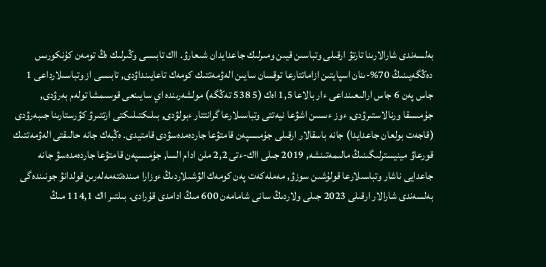بەلسەندى شارالارىنا تارتۋ ارقىلى وتباسىن قيىن ومىرلىك جاعدايدان شىعارۋ. ااك تابىسى وڭىرلىك ەڭ تومەن كۇنكورىس دەڭگەيىنىڭ 70%-ىنان اسپايتىن ازاماتتارعا توقسان سايىن الەۋمەتتىك كومەك تاعايىنداۋدى, تابىسى از وتباسىلارداعى 1 جاس پەن 6 جاس ارالىعىنداعى ءار بالاعا 1,5 اەك (5 538 تەڭگە) مولشەرىندە اي سايىنعى قوسىمشا تولەم بەرۋدى, جۇمىسقا ورنالاستىرۋدى, ءوز ءىسىن اشۋعا نيەتتى وتباسىلارعا گرانتتار ءبولۋدى, بىلىكتىلىكتى ارتتىرۋ كۋرستارىنا جىبەرۋدى (قاجەت بولعان جاعدايدا) جانە باسقالار ارقىلى جۇمىسپەن قامتۋعا جاردەمدەسۋدى قامتيدى. ەڭبەك جانە حالىقتى الەۋمەتتىك قورعاۋ مينيسترلىگىنىڭ مالىمەتىنشە, 2019 جىلى ااك-ءتى 2,2 ملن ادام السا, جۇمىسپەن قامتۋعا جاردەمدەسۋ جانە جاعدايى ناشار وتباسىلارعا قولۇشىن سوزۋ, مەملەكەت پەن كومەك الۋشىلاردىڭ ءوزارا مىندەتتەمەلەرىن قولدانۋ جونىندەگى بەلسەندى شارالار ارقىلى 2023 جىلى ولاردىڭ سانى شامامەن 600 مىڭ ادامدى قۇرادى. بىلتىر ااك 114,1 مىڭ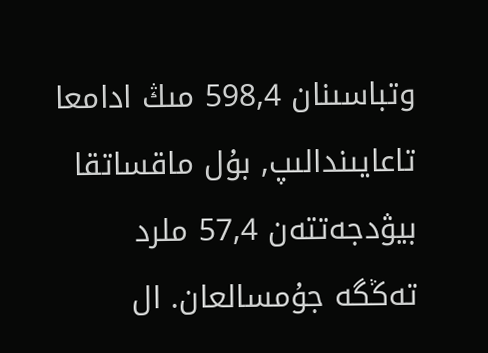وتباسىنان 598,4 مىڭ ادامعا تاعايىندالىپ, بۇل ماقساتقا بيۋدجەتتەن 57,4 ملرد تەڭگە جۇمسالعان. ال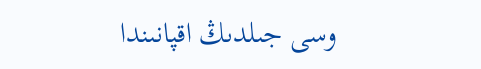وسى جىلدىڭ اقپانىندا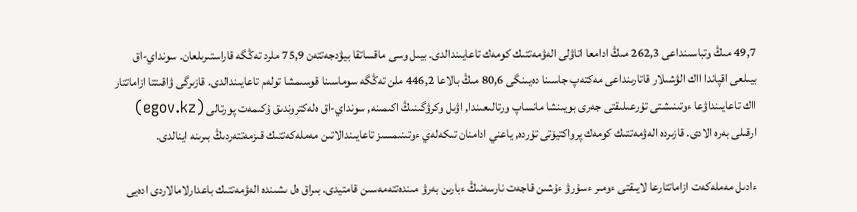49,7 مىڭ وتباسىنداعى 262,3 مىڭ ادامعا اتاۋلى الەۋمەتتىك كومەك تاعايىندالدى. بيىل وسى ماقساتقا بيۋدجەتتەن 75,9 ملرد تەڭگە قاراستىرىلعان. سونداي-اق بيىلعى اقپاندا ااك الۋشىلار قاتارىنداعى مەكتەپ جاسىنا دەيىنگى 80,6 مىڭ بالاعا 446,2 ملن تەڭگە سوماسىنا قوسىمشا تولەم تاعايىندالدى. قازىرگى ۋاقىتتا ازاماتتار ااك تاعايىنداۋعا ءوتىنىشتى تۇرعىلىقتى جەرى بويىنشا مانساپ ورتالىعىندا, اۋىل وكرۋگىنىڭ اكىمىنە, سونداي-اق ەلەكتروندىق ۇكىمەت پورتالى (egov.kz) ارقىلى بەرە الادى. قازىردە الەۋمەتتىك كومەك پرواكتيۆتى تۇردە, ياعني ادامنان تىكەلەي ءوتىنىمسىز تاعايىندالاتىن مەملەكەتتىك قىزمەتتەردىڭ بىرىنە اينالدى.

ءادىل مەملەكەت ازاماتتارعا لايىقتى ءومىر ءسۇرۋ ءۇشىن قاجەت نارسەنىڭ ءبارىن بەرۋ مىندەتتەمەسىن قامتيدى. بىراق ەل ىشىندە الەۋمەتتىك باعدارلامالاردى ادەيى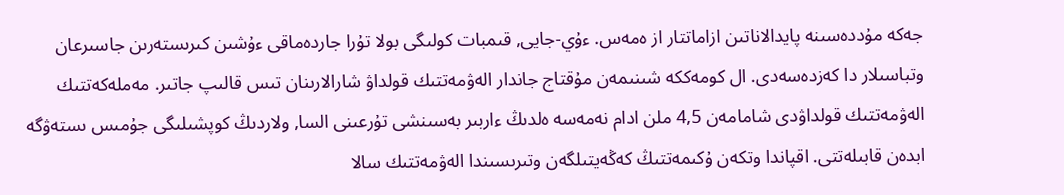جەكە مۇددەسىنە پايدالاناتىن ازاماتتار از ەمەس. ءۇي-جايى, قىمبات كولىگى بولا تۇرا جاردەماقى ءۇشىن كىرىستەرىن جاسىرعان وتباسىلار دا كەزدەسەدى. ال كومەككە شىنىمەن مۇقتاج جاندار الەۋمەتتىك قولداۋ شارالارىنان تىس قالىپ جاتىر. مەملەكەتتىك الەۋمەتتىك قولداۋدى شامامەن 4,5 ملن ادام نەمەسە ەلدىڭ ءاربىر بەسىنشى تۇرعىنى السا, ولاردىڭ كوپشىلىگى جۇمىس ىستەۋگە ابدەن قابىلەتتى. اقپاندا وتكەن ۇكىمەتتىڭ كەڭەيتىلگەن وتىرىسىندا الەۋمەتتىك سالا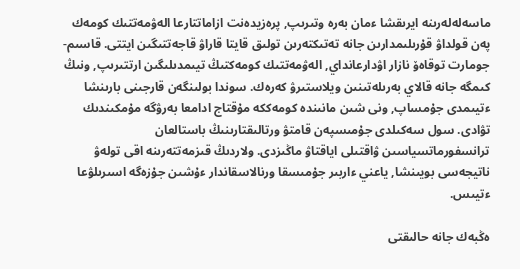ماسەلەلەرىنە ايرىقشا ءمان بەرە وتىرىپ, پرەزيدەنت ازاماتتارعا الەۋمەتتىك كومەك پەن قولداۋ قۇرىلىمدارىن جانە تەتىكتەرىن تولىق قايتا قاراۋ قاجەتتىگىن ايتتى. قاسىم-جومارت توقاەۆ نازار اۋدارعانداي, الەۋمەتتىك كومەكتىڭ تيىمدىلىگىن ارتتىرىپ, ونىڭ كىمگە جانە قالاي بەرىلەتىنىن ويلاستىرۋ كەرەك. سوندا بولىنگەن قارجىنى بارىنشا ءتيىمدى جۇمساپ, ونى شىن مانىندە كومەككە مۇقتاج ادامعا بەرۋگە مۇمكىندىك تۋادى. سول سەكىلدى جۇمىسپەن قامتۋ ورتالىقتارىنىڭ باستالعان ترانسفورماتسياسىن ۋاقتىلى اياقتاۋ ماڭىزدى. ولاردىڭ قىزمەتتەرىنە اقى تولەۋ ناتيجەسى بويىنشا, ياعني ءاربىر جۇمىسقا ورنالاسقاندار ءۇشىن جۇزەگە اسىرىلۋعا ءتيىس.

ەڭبەك جانە حالىقتى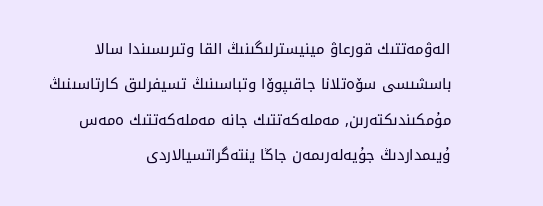الەۋمەتتىك قورعاۋ مينيسترلىگىنىڭ القا وتىرىسىندا سالا باسشىسى سۆەتلانا جاقىپوۆا وتباسىنىڭ تسيفرلىق كارتاسىنىڭ مۇمكىندىكتەرىن, مەملەكەتتىك جانە مەملەكەتتىك ەمەس ۇيىمداردىڭ جۇيەلەرىمەن جاڭا ينتەگراتسيالاردى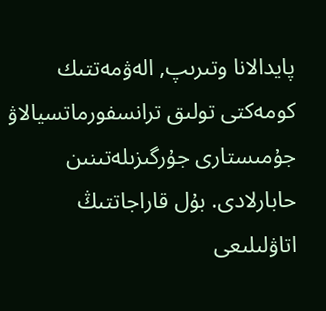پايدالانا وتىرىپ, الەۋمەتتىك كومەكتى تولىق ترانسفورماتسيالاۋ جۇمىستارى جۇرگىزىلەتىنىن حابارلادى. بۇل قاراجاتتىڭ اتاۋلىلىعى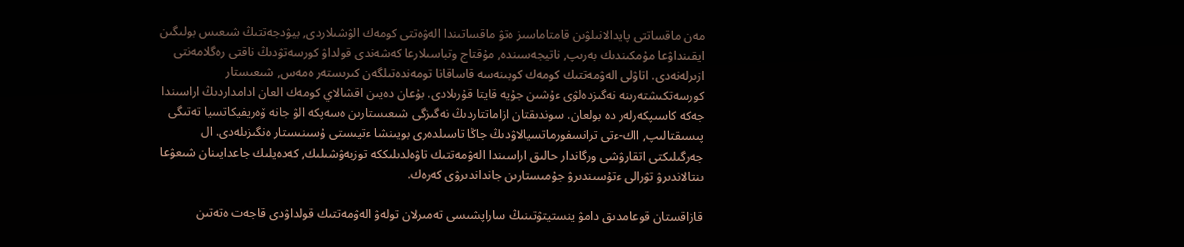مەن ماقساتتى پايدالانىلۋىن قامتاماسىز ەتۋ ماقساتىندا الەۋەتتى كومەك الۋشىلاردى, بيۋدجەتتىڭ شىعىس بولىگىن ايقىنداۋعا مۇمكىندىك بەرىپ, ناتيجەسىندە, مۇقتاج وتباسىلارعا كەشەندى قولداۋ كورسەتۋدىڭ ناقتى رەگلامەنتى ازىرلەنەدى. اتاۋلى الەۋمەتتىك كومەك كوبىنەسە قاساقانا تومەندەتىلگەن كىرىستەر ەمەس, شىعىستار كورسەتكىشتەرىنە نەگىزدەلۋى ءۇشىن جۇيە قايتا قۇرىلادى. بۇعان دەيىن اقشالاي كومەك العان ادامداردىڭ اراسىندا جەكە كاسىپكەرلەر دە بولعان. سوندىقتان ازاماتتاردىڭ نەگىزگى شىعىستارىن ەسەپكە الۋ جانە ۆەريفيكاتسيا تەتىگى پىسىقتالىپ, ااك-ءتى ترانسفورماتسيالاۋدىڭ جاڭا تاسىلدەرى بويىنشا ءتيىستى ۇسىنىستار ەنگىزىلەدى. ال جەرگىلىكتى اتقارۋشى ورگاندار حالىق اراسىندا الەۋمەتتىك تاۋەلدىلىككە توزبەۋشىلىك, كەدەيلىك جاعدايىنان شىعۋعا ىنتالاندىرۋ تۋرالى ءتۇسىندىرۋ جۇمىستارىن جانداندىرۋى كەرەك.

قازاقستان قوعامدىق دامۋ ينستيتۋتىنىڭ ساراپشىسى تەمىرلان تولەۋ الەۋمەتتىك قولداۋدى قاجەت ەتەتىن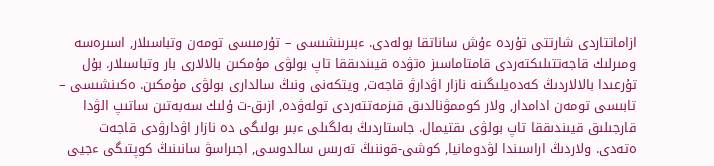ازاماتتاردى شارتتى تۇردە ءۇش ساناتقا بولەدى. ءبىرىنشىسى – تۇرمىسى تومەن وتباسىلار, اسىرەسە ومىرلىك قاجەتتىلىكتەردى قامتاماسىز ەتۋدە قيىندىققا تاپ بولۋى مۇمكىن بالالارى بار وتباسىلار. بۇل تۇرعىدا بالالاردىڭ كەدەيلىگىنە نازار اۋدارۋ قاجەت, ويتكەنى ونىڭ سالدارى بولۋى مۇمكىن. ەكىنشىسى – تابىسى تومەن ادامدار, ولار كوممۋنالدىق قىزمەتتەردى تولەۋدە, ازىق-ت ۇلىك سەبەتىن ساتىپ الۋدا قارجىلىق قيىندىققا تاپ بولۋى ىقتيمال. جاستاردىڭ بەلگىلى ءبىر بولىگى دە نازار اۋدارۋدى قاجەت ەتەدى. ولاردىڭ اراسىندا لۋدومانيا, كوشى-قوننىڭ تەرىس سالدوسى, اجىراسۋ سانىنىڭ كوپتىگى ءجيى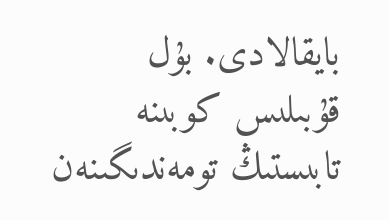بايقالادى. بۇل قۇبىلىس كوبىنە تابىستىڭ تومەندىگىنەن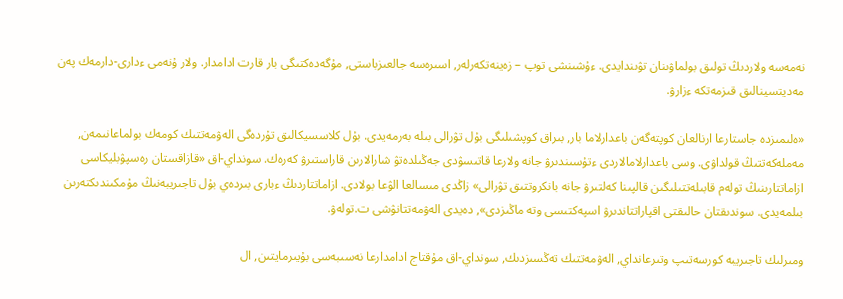نەمەسە ولاردىڭ تولىق بولماۋىنان تۋىندايدى. ءۇشىنشى توپ – زەينەتكەرلەر, اسىرەسە جالعىزباستى, مۇگەدەكتىگى بار قارت ادامدار. ولار ۇنەمى ءدارى-دارمەك پەن مەديتسينالىق قىزمەتكە ءزارۋ.

«ەلىمىزدە جاستارعا ارنالعان كوپتەگەن باعدارلاما بار, بىراق كوپشىلىگى بۇل تۋرالى بىلە بەرمەيدى. بۇل كلاسسيكالىق تۇردەگى الەۋمەتتىك كومەك بولماعانىمەن, مەملەكەتتىڭ قولداۋى. وسى باعدارلامالاردى ءتۇسىندىرۋ جانە ولارعا قاتىسۋدى جەڭىلدەتۋ شارالارىن قاراستىرۋ كەرەك. سونداي-اق «قازاقستان رەسپۋبليكاسى ازاماتتارىنىڭ تولەم قابىلەتتىلىگىن قالپىنا كەلتىرۋ جانە بانكروتتىق تۋرالى» زاڭدى مىسالعا الۋعا بولادى. ازاماتتاردىڭ ءبارى بىردەي بۇل تاجىريبەنىڭ مۇمكىندىكتەرىن بىلمەيدى. سوندىقتان حالىقتى اقپاراتتاندىرۋ اسپەكتىسى وتە ماڭىزدى», دەيدى الەۋمەتتانۋشى ت.تولەۋ.

ومىرلىك تاجىريبە كورسەتىپ وتىرعانداي, الەۋمەتتىك تەڭسىزدىك, سونداي-اق مۇقتاج ادامدارعا نەسىبەسى بۇيىرمايتىن, ال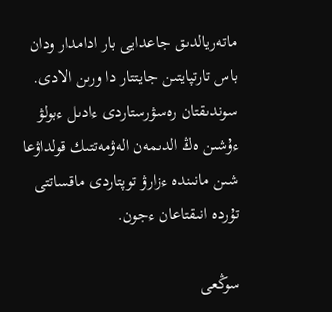ماتەريالدىق جاعدايى بار ادامدار ودان باس تارتپايتىن جايتتار دا ورىن الادى. سوندىقتان رەسۋرستاردى ءادىل ءبولۋ ءۇشىن ەڭ الدىمەن الەۋمەتتىك قولداۋعا شىن مانىندە ءزارۋ توپتاردى ماقساتتى تۇردە انىقتاعان ءجون.

سوڭعى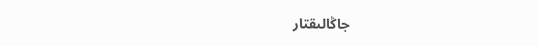جاڭالىقتار